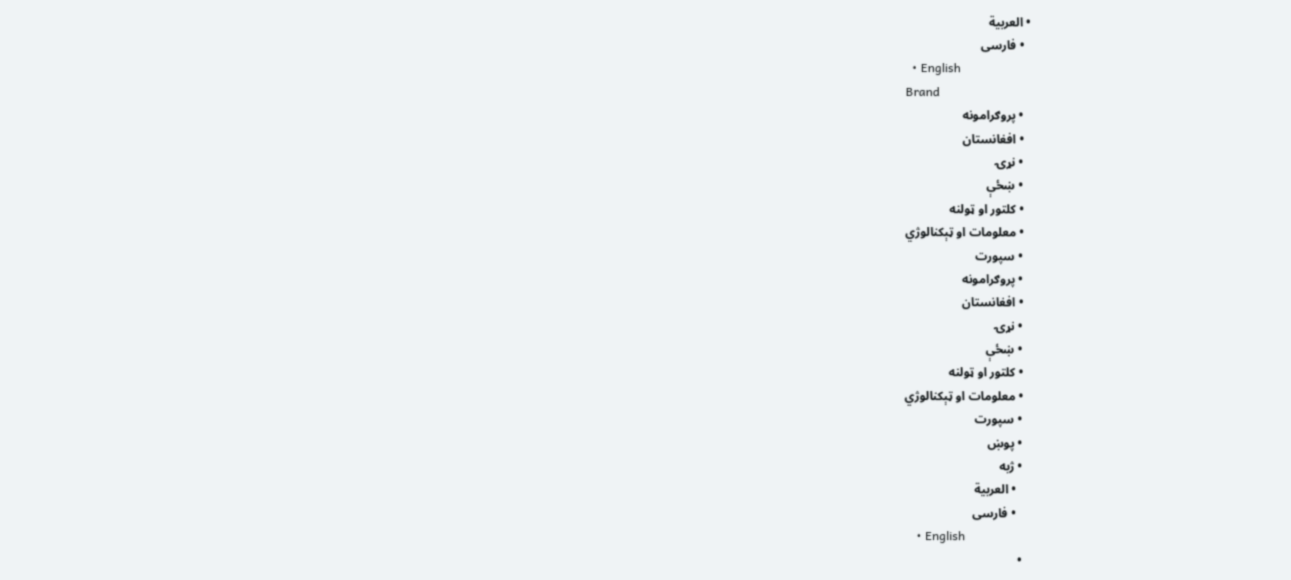• العربية
  • فارسی
  • English
Brand
  • پروګرامونه
  • افغانستان
  • نړۍ
  • ښځې
  • کلتور او ټولنه
  • معلومات او ټېکنالوژي
  • سپورت
  • پروګرامونه
  • افغانستان
  • نړۍ
  • ښځې
  • کلتور او ټولنه
  • معلومات او ټېکنالوژي
  • سپورت
  • پوښ
  • ژبه
    • العربية
    • فارسی
    • English
  •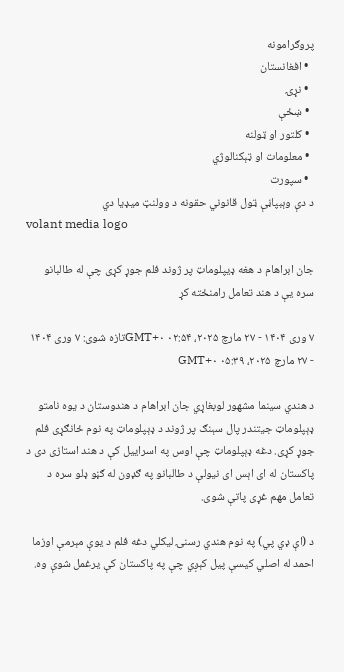پروګرامونه
  • افغانستان
  • نړۍ
  • ښځې
  • کلتور او ټولنه
  • معلومات او ټېکنالوژي
  • سپورت
د دې وېبپاڼې ټول قانوني حقونه د وولنټ میډیا دي
volant media logo

جان ابراهام د هغه ډيپلوماټ پر ژوند فلم جوړ کړی چې له طالبانو سره یې د هند تعامل رامنځته کړ

۷ وری ۱۴۰۴ - ۲۷ مارچ ۲۰۲۵، ۰۲:۵۴ GMT+۰تازه شوی: ۷ وری ۱۴۰۴ - ۲۷ مارچ ۲۰۲۵، ۰۵:۳۹ GMT+۰

د هندي سینما مشهور لوبغاړي جان ابراهام د هندوستان د یوه نامتو ډېپلوماټ جیتندر پال سېنګ پر ژوند د ډېپلوماټ په نوم ځانګړی فلم جوړ کړی. دغه ډېپلوماټ چې اوس په اسراییل کې د هند استازی دی د پاکستان له ای اېس ای نیولې د طالبانو په ګډون له ګڼو ډلو سره د تعامل مهم غړی پاتې شوی.

د (اې ډي پي) په نوم هندي رسنۍ لیکلي دغه فلم د یوې مېرمې اوزما احمد له اصلي کیسې پیل کېږي چې په پاکستان کې یرغمل شوې وه.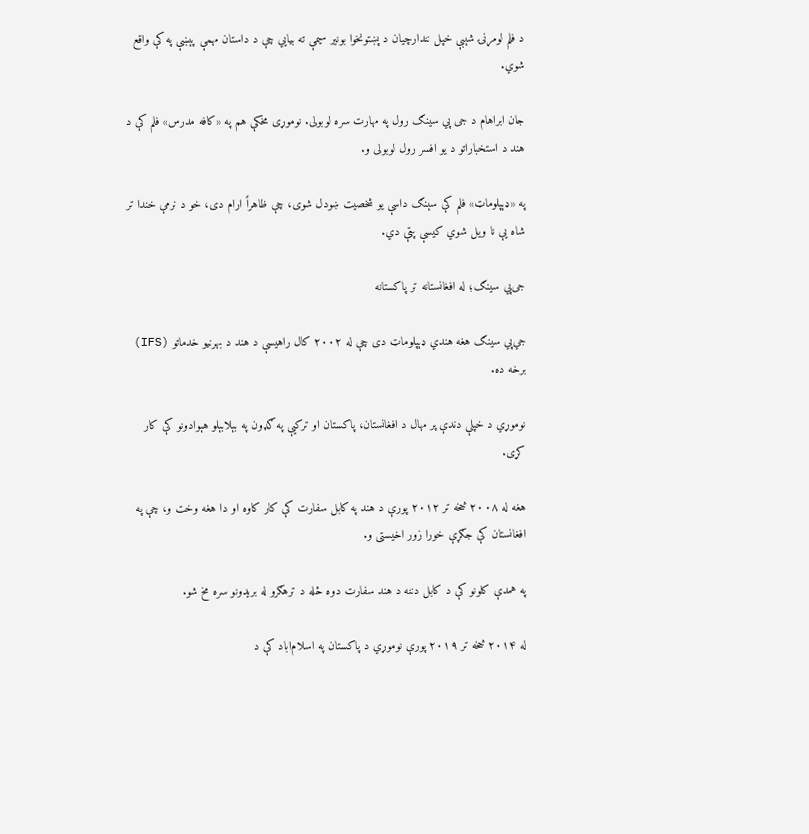د فلم لومړنۍ شېبې خپل نندارچیان د پښتونخوا بونیر سیمې ته بیایي چې د داستان مهمې پېښې په کې واقع شوي.

جان ابراهام د جی ‌پي سینګ رول په مهارت سره لوبولی. نوموړی مخکې هم په «کافه مدرس» فلم کې د هند د استخباراتو د یو افسر رول لوبولی و.

په «ډېپلوماټ» فلم کې سېنګ داسې یو شخصیت ښودل شوی، چې ظاهراً ارام دی، خو د نرمې خندا تر شاه یې نا ویل شوي کیسې پټې دي.

جی‌پي سینګ؛ له افغانستانه تر پاکستانه

جي‌پي سینګ هغه هندي ډېپلوماټ دی چې له ۲۰۰۲ کال راهیسې د هند د بهرنیو خدماتو (IFS) برخه ده.

نوموړي د خپلې دندې پر مهال د افغانستان، پاکستان او ترکیې په ګډون په بېلابېلو هېوادونو کې کار کړی.

هغه له ۲۰۰۸ څخه تر ۲۰۱۲ پورې د هند په کابل سفارت کې کار کاوه او دا هغه وخت و، چې په افغانستان کې جګړې خورا زور اخیستی و.

په همدې کلونو کې د کابل دننه د هند سفارت دوه ځله د ترهګرو له بریدونو سره مخ شو.

له ۲۰۱۴ څخه تر ۲۰۱۹ پورې نوموړي د پاکستان په اسلام‌اباد کې د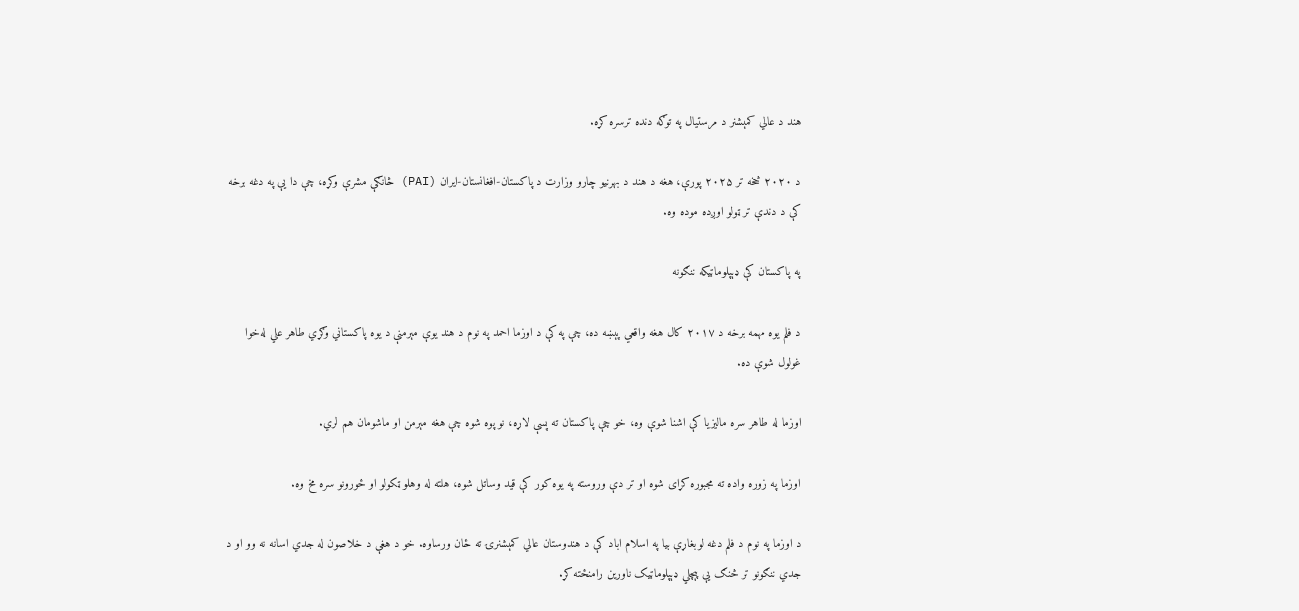هند د عالي کمېشنر د مرستیال په توګه دنده ترسره کړه.

د ۲۰۲۰ څخه تر ۲۰۲۵ پورې، هغه د هند د بهرنیو چارو وزارت د پاکستان-افغانستان-ایران (PAI) څانګې مشرې وکړه، چې دا یې په دغه برخه کې د دندې تر ټولو اوږده موده وه.

په پاکستان کې ډېپلوماټیکه ننګونه

د فلم یوه مهمه برخه د ۲۰۱۷ کال هغه واقعي پېښه ده، چې په کې د اوزما احمد په نوم د هند یوې مېرمنې د یوه پاکستاني وګړي طاهر علي له‌خوا غولول شوې ده.

اوزما له طاهر سره مالیزیا کې اشنا شوې وه، خو چې پاکستان ته پسې لاړه، نو پوه شوه چې هغه مېرمن او ماشومان هم لري.

اوزما په زوره واده ته مجبوره کړای شوه او تر دې وروسته په یوه کور کې قید وساتل شوه، هلته له وهلو ټکولو او ځورونو سره مخ وه.

د اوزما په نوم د فلم دغه لوبغاړې بیا په اسلام اباد کې د هندوستان عالي کمېشنرۍ ته ځان ورساوه. خو د هغې د خلاصون له جدي اسانه نه وو او د جدي ننګونو تر څنګ یې پېچلي ډېپلوماټیک ناورین رامنځته کړ.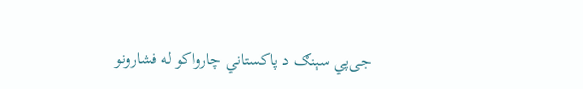جی‌پي سېنګ د پاکستاني چارواکو له فشارونو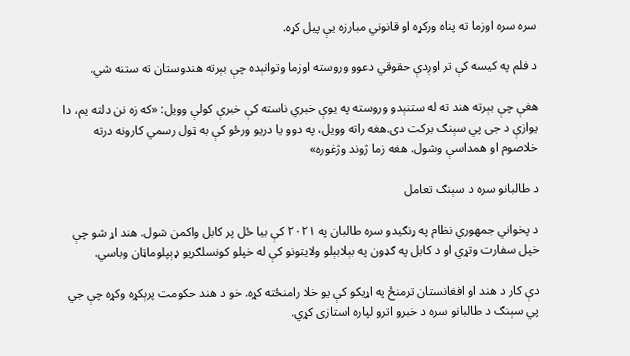سره سره اوزما ته پناه ورکړه او قانوني مبارزه یې پیل کړه.

د فلم په کیسه کې تر اوږدې حقوقي دعوو وروسته اوزما وتوانېده چې بېرته هندوستان ته ستنه شي.

هغې چې بېرته هند ته له ستنېدو وروسته په یوې خبري ناسته کې خبرې کولې وویل: «که زه نن دلته یم، دا یوازې د جی ‌پي سېنګ برکت دی.هغه راته وویل، په دوو یا دریو ورځو کې به ټول رسمي کارونه درته خلاصوم او همداسې وشول. هغه زما ژوند وژغوره»

د طالبانو سره د سېنګ تعامل

د پخواني جمهوري نظام په ړنګیدو سره طالبان په ۲۰۲۱ کې بیا ځل پر کابل واکمن شول. هند اړ شو چې خپل سفارت وتړي او د کابل په ګډون په بېلابېلو ولایتونو کې له خپلو کونسلګریو ډېپلوماټان وباسي.

دې کار د هند او افغانستان ترمنځ په اړیکو کې یو خلا رامنځته کړه. خو د هند حکومت پرېکړه وکړه چې جي پي سېنګ د طالبانو سره د خبرو اترو لپاره استازی کړي.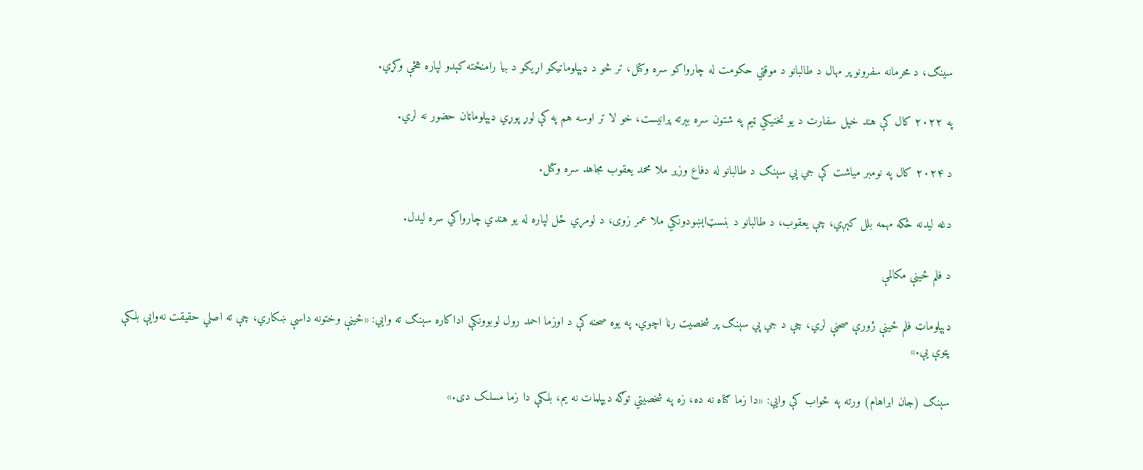سینګ، د محرمانه سفرونو پر مهال د طالبانو د موقتي حکومت له چارواکو سره وکتل، تر څو د ډېپلوماتیکو اړیکو د بیا رامنځته کېدو لپاره هڅې وکړي.

په ۲۰۲۲ کال کې هند خپل سفارت د یو تخنیکي ټیم په شتون سره بېرته پرانیست، خو لا تر اوسه هم په کې لوړ پوړي ډېپلوماټان حضور نه لري.

د ۲۰۲۴ کال په نومبر میاشت کې جي پي سېنګ د طالبانو له دفاع وزیر ملا محمد یعقوب مجاهد سره وکتل.

دغه لیدنه ځکه مهمه بلل کېږي، چې یعقوب، د طالبانو د بنسټ‌اېښودونکي ملا عمر زوی، د لومړي ځل لپاره له یو هندي چارواکي سره لیدل.

د فلم ځینې مکالمې

ډېپلوماټ فلم ځینې ژورې صحنې لري، چې د جي پي سېنګ پر شخصیت رڼا اچوي. په یوه صحنه کې د اوزما احمد رول لوبوونکې اداکاره سېنګ ته وايي: «ځینې وختونه داسې ښکاري، چې ته اصلي حقیقت نه‌وایې بلکې پټوې یې.»

سېنګ (جان ابراهام) ورته په ځواب کې وايي: «دا زما ګناه نه ده، زه په شخصیتي توګه دیپلمات نه یم، بلکې دا زما مسلک دی.»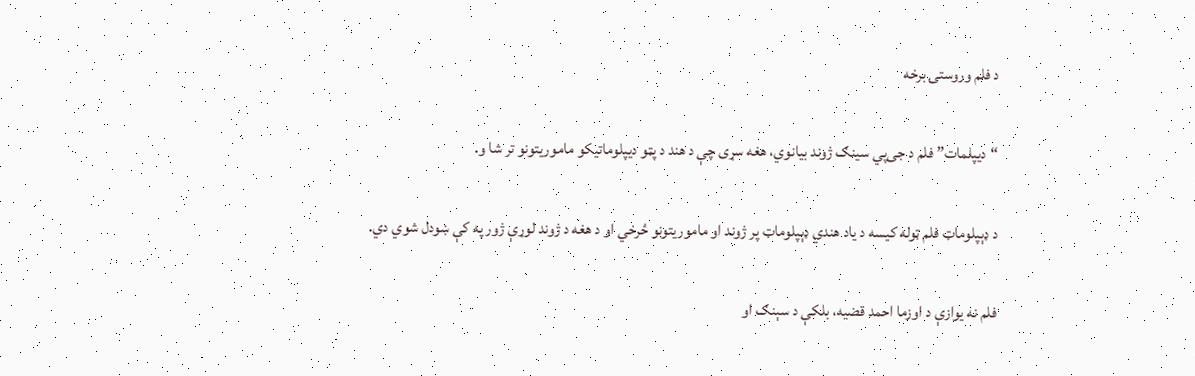د فلم وروستۍ برخه

“دیپلمات” فلم د جی‌پي سینګ ژوند بیانوي، هغه سړی چې د هند د پټو دیپلوماتیکو ماموریتونو تر شا و.

د ډېپلوماټ فلم ټوله کیسه د یاد هندي ډېپلوماټ پر ژوند او ماموریتونو څرخي او د هغه د ژوند لوړې ژور په کې ښودل شوي دي.

فلم نه یوازې د اوزما احمد قضیه، بلکې د سېنګ او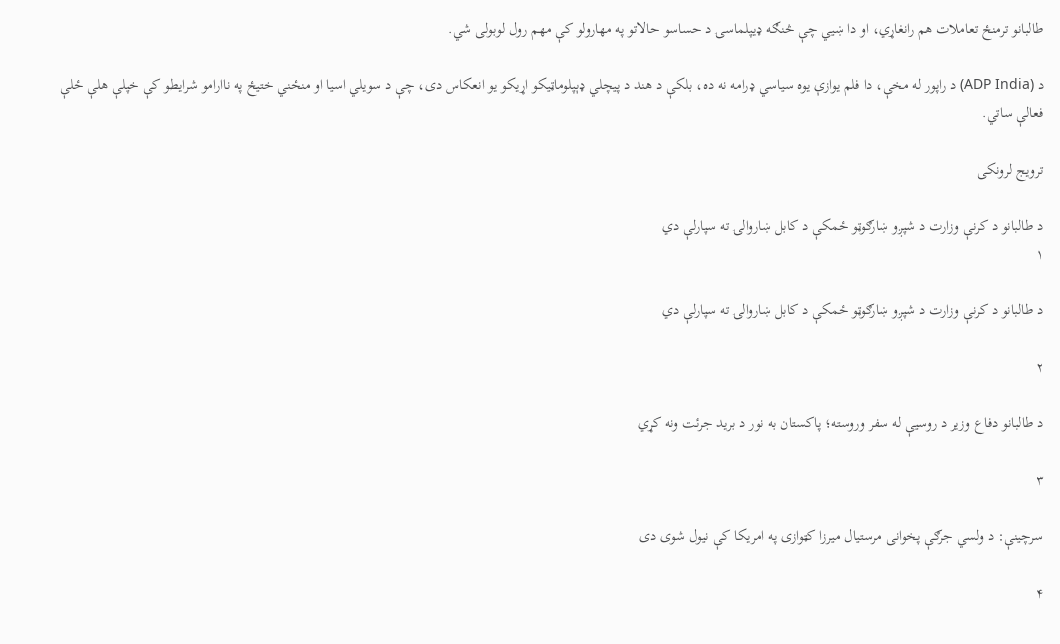طالبانو ترمنځ تعاملات هم رانغاړي، او دا ښيي چې څنګه ډیپلماسۍ د حساسو حالاتو په مهارولو کې مهم رول لوبولی شي.

د (ADP India) د راپور له مخې، دا فلم یوازې یوه سیاسي ډرامه نه ده، بلکې د هند د پیچلي ډېپلوماټیکو اړیکو یو انعکاس دی، چې د سویلي اسیا او منځني ختیځ په ناارامو شرایطو کې خپلې هلې ځلې فعالې ساتي.

ترویج لرونکی

د طالبانو د کرنې وزارت د شپږو ښارګوټو ځمکې د کابل ښاروالۍ ته سپارلې دي
۱

د طالبانو د کرنې وزارت د شپږو ښارګوټو ځمکې د کابل ښاروالۍ ته سپارلې دي

۲

د طالبانو دفاع وزیر د روسیې له سفر وروسته؛ پاکستان به نور د برید جرئت ونه کړي

۳

سرچینې: د ولسي جرګې پخوانی مرستیال میرزا کټوازی په امریکا کې نیول شوی دی

۴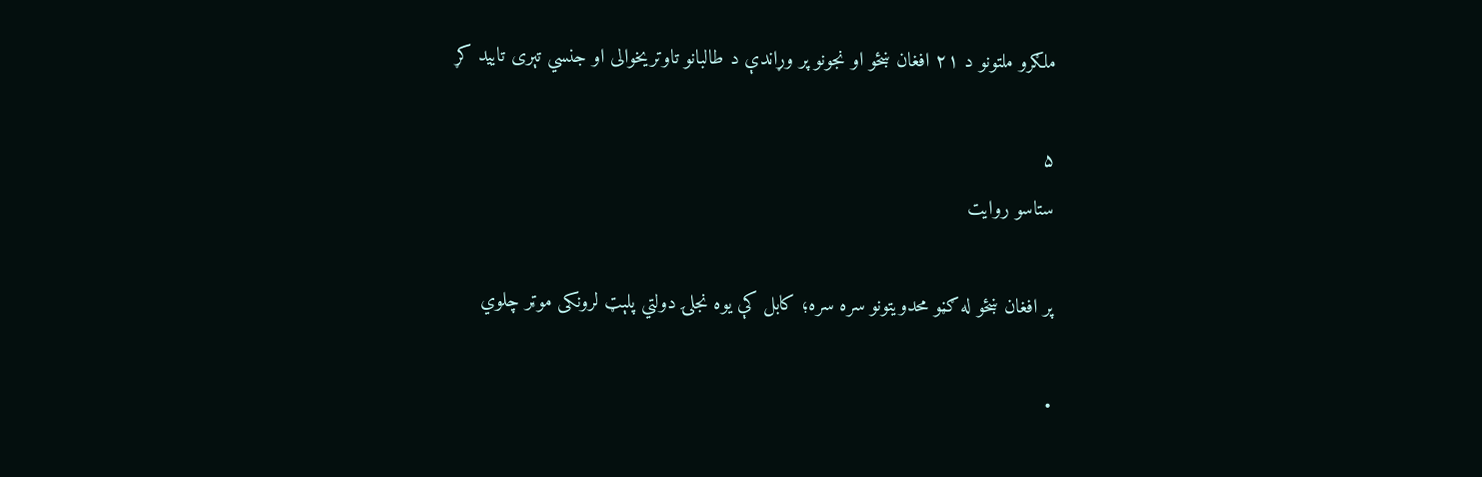ملګرو ملتونو د ۲۱ افغان ښځو او نجونو پر وړاندې د طالبانو تاوتریخوالی او جنسي تېری تایید کړ

۵
ستاسو روایت

پر افغان ښځو له ګڼو محدویتونو سره سره؛ کابل کې یوه نجلۍ دولتي پلېټ لرونکی موټر چلوي

•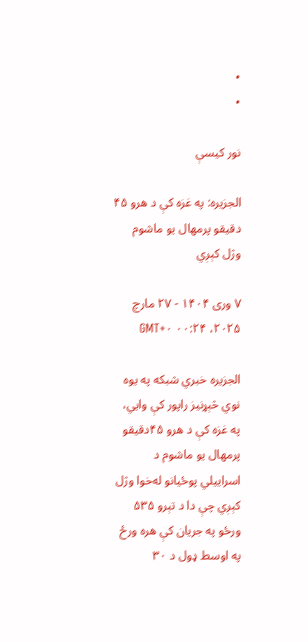•
•

نور کیسې

الجزیره: په غزه کې د هرو ۴۵ دقیقو پرمهال یو ماشوم وژل کېږي

۷ وری ۱۴۰۴ - ۲۷ مارچ ۲۰۲۵، ۰۰:۲۴ GMT+۰

الجزیره خبري شبکه په یوه نوي څېړنیز راپور کې وايي، په غزه کې د هرو ۴۵دقیقو پرمهال یو ماشوم د اسراییلي پوځیانو له‌خوا وژل کېږي چې دا د تېرو ۵۳۵ ورځو په جریان کې هره ورځ په اوسط ډول د ۳۰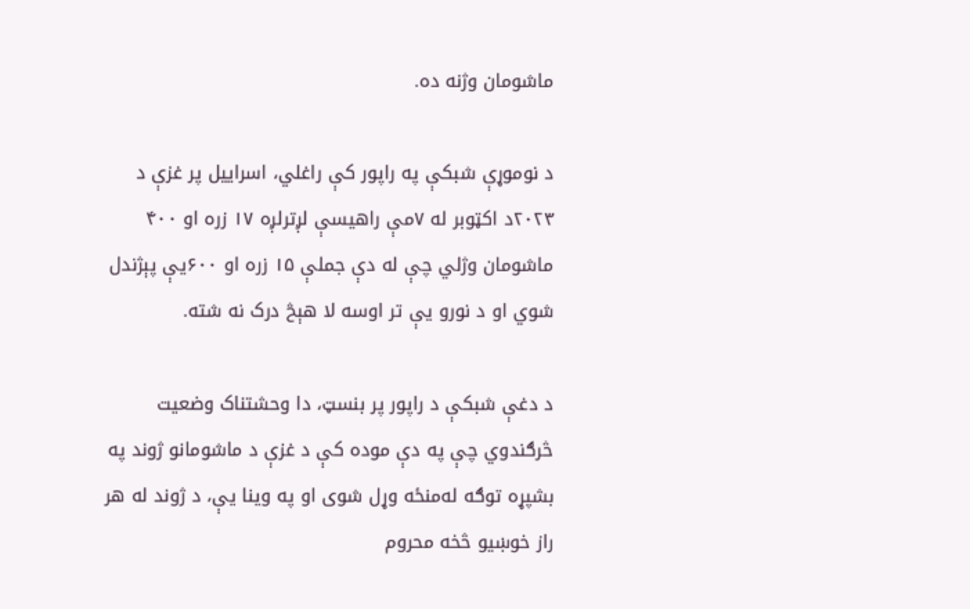ماشومان وژنه ده.

د نوموړې شبکې په راپور کې راغلي، اسراییل پر غزې د ۲۰۲۳د اکټوبر له ۷مې راهیسې لږترلږه ۱۷ زره او ۴۰۰ ماشومان وژلي چې له دې جملې ۱۵ زره او ۶۰۰یې پېژندل شوي او د نورو یې تر اوسه لا هېڅ درک نه شته.

د دغې شبکې د راپور پر بنسټ، دا وحشتناک وضعیت څرګندوي چې په دې موده کې د غزې د ماشومانو ژوند په بشپړه توګه له‌منځه وړل شوی او په وینا یې، د ژوند له هر راز خوښیو څخه محروم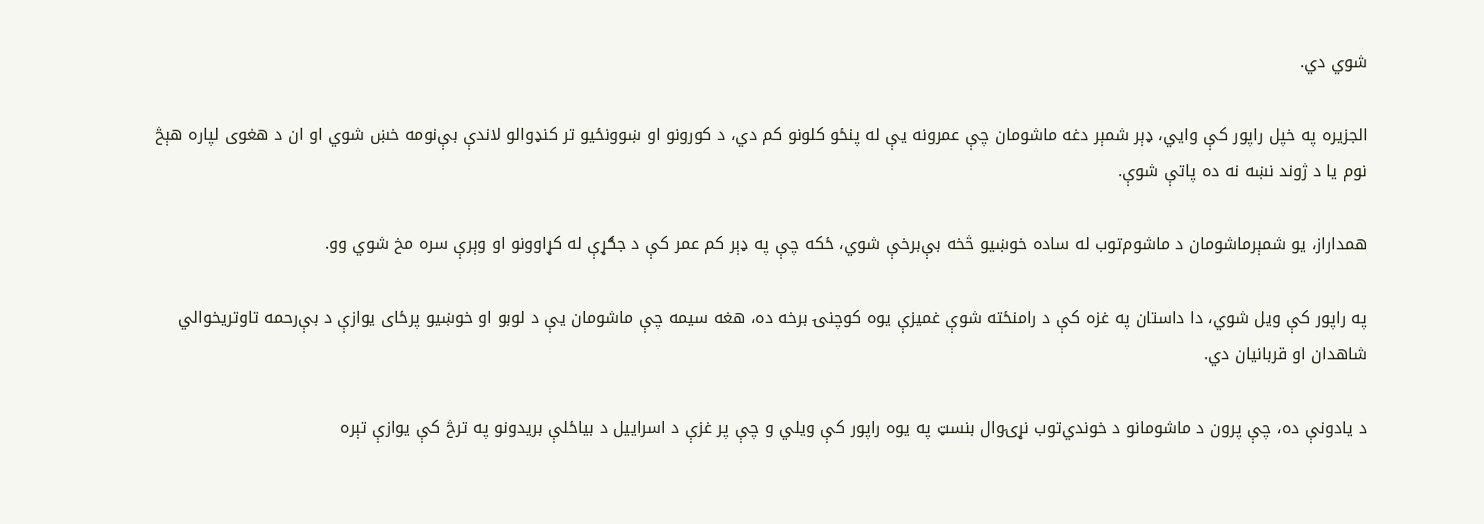شوي دي.

الجزیره په خپل راپور کې وايي، ډېر شمېر دغه ماشومان چې عمرونه یې له پنځو کلونو کم دي، د کورونو او ښوونځیو تر کنډوالو لاندې بې‌نومه خښ شوي او ان د هغوی لپاره هېڅ نوم یا د ژوند نښه نه‌ ده پاتې شوې.

همداراز، یو شمېرماشومان د ماشوم‌توب له ساده خوښیو څخه بې‌برخې شوي، ځکه چې په ډېر کم عمر کې د جګړې له کړاوونو او وېرې سره مخ شوي وو.

په راپور کې ویل شوي، دا داستان په غزه کې د رامنځته شوې غمیزې یوه کوچنۍ برخه ده، هغه سیمه چې ماشومان یې د لوبو او خوښیو پرځای یوازې د بې‌رحمه تاوتریخوالي شاهدان او قربانیان دي.

د یادونې ده، چې پرون د ماشومانو د خوندي‌توب نړۍوال بنسټ په یوه راپور کې ویلي و چې پر غزې د اسراييل د بیاځلې بریدونو په ترڅ کې یوازې تېره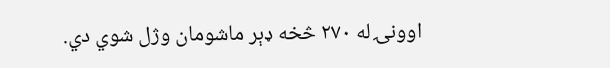اوونۍ له ۲۷۰ څخه ډېر ماشومان وژل شوي دي.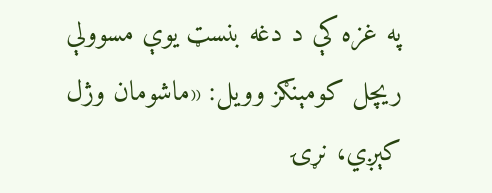په غزه کې د دغه بنسټ یوې مسوولې ریچل کومېنګز وویل: «ماشومان وژل کېږي، نړۍ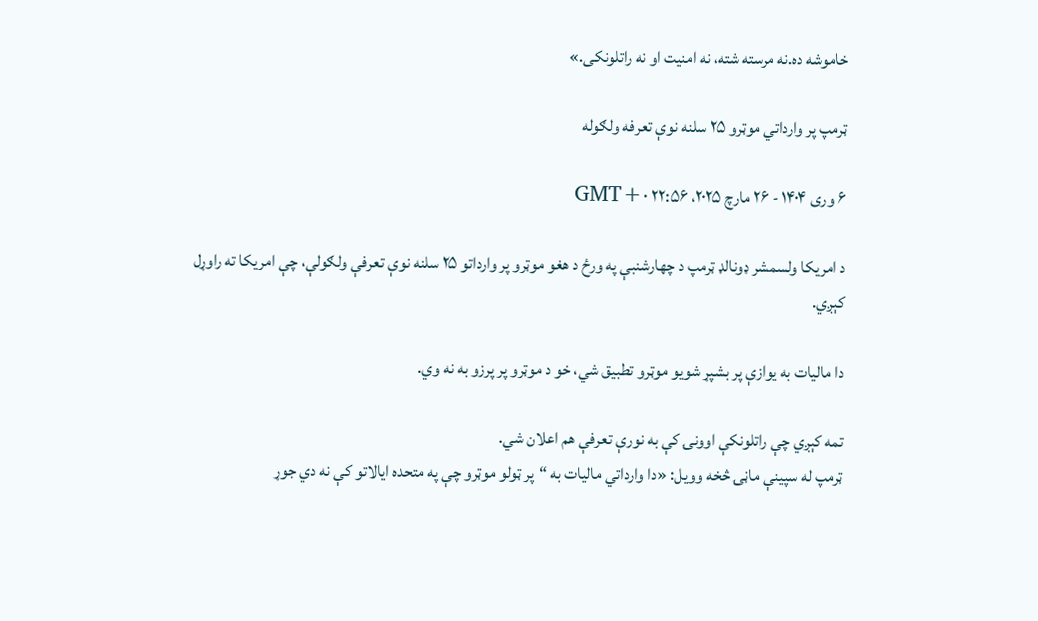خاموشه ده.نه مرسته شته، نه امنیت او نه راتلونکی.»

ټرمپ پر وارداتي موټرو ۲۵ سلنه نوې تعرفه ولګوله

۶ وری ۱۴۰۴ - ۲۶ مارچ ۲۰۲۵، ۲۲:۵۶ GMT+۰

د امریکا ولسمشر ډونالډ ټرمپ د چهارشنبې په ورځ د هغو موټرو پر وارداتو ۲۵ سلنه نوې تعرفې ولګولې، چې امریکا ته راوړل کېږي.

دا مالیات به یوازې پر بشپړ شویو موټرو تطبیق شي، خو د موټرو پر پرزو به نه وي.

تمه کېږي چې راتلونکې اوونۍ کې به نورې تعرفې هم اعلان شي.
ټرمپ له سپینې ماڼۍ څخه وویل: «دا وارداتي مالیات به “پر ټولو موټرو چې په متحده ایالاتو کې نه دي جوړ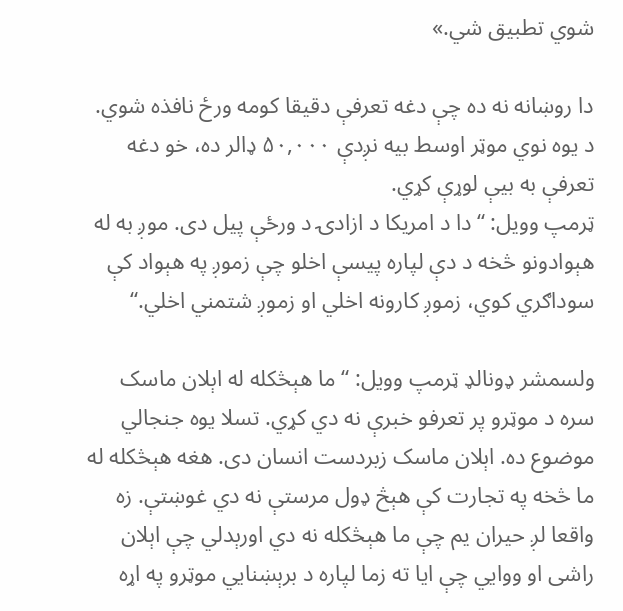شوي تطبیق شي.»

دا روښانه نه ده چې دغه تعرفې دقیقا کومه ورځ نافذه شوي.
د یوه نوي موټر اوسط بیه نږدې ۵۰,۰۰۰ ډالر ده، خو دغه تعرفې به بیې لوړې کړي.
ټرمپ وویل: “دا د امریکا د ازادۍ د ورځې پیل دی. موږ به له هېوادونو څخه د دې لپاره پیسې اخلو چې زموږ په هېواد کې سوداګري کوي، زموږ کارونه اخلي او زموږ شتمني اخلي.“

ولسمشر ډونالډ ټرمپ وویل: “ما هېڅکله له اېلان ماسک سره د موټرو پر تعرفو خبرې نه دي کړي. تسلا یوه جنجالي موضوع ده. اېلان ماسک زبردست انسان دی. هغه هېڅکله له ما څخه په تجارت کې هېڅ ډول مرستې نه دي غوښتې. زه واقعا لږ حیران یم چې ما هېڅکله نه دي اورېدلي چې اېلان راشی او ووایي چې ایا ته زما لپاره د برېښنایي موټرو په اړه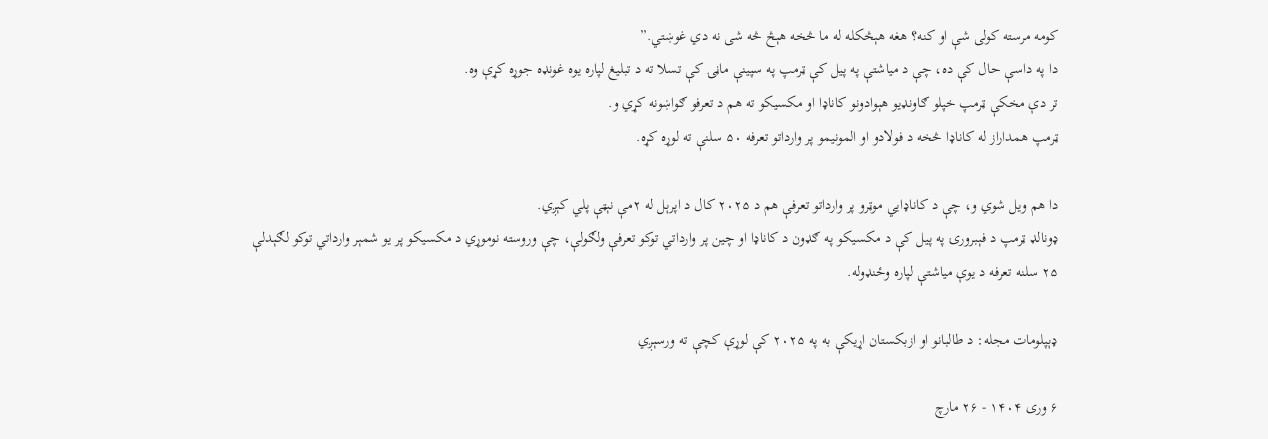کومه مرسته کولی شې او کنه؟ هغه هېڅکله له ما څخه هېڅ څه شی نه دي غوښتي.”
دا په داسې حال کې ده، چې د میاشتې په پیل کې ټرمپ په سپینې ماڼۍ کې تسلا ته د تبلیغ لپاره یوه غونډه جوړه کړې وه.
تر دې مخکې ټرمپ خپلو ګاونډیو هېوادونو کاناډا او مکسیکو ته هم د تعرفو ګواښونه کړي و.
ټرمپ همداراز له کاناډا څخه د فولادو او المونیمو پر وارداتو تعرفه ۵۰ سلنې ته لوړه کړه.

دا هم ویل شوي و، چې د کاناډايي موټرو پر وارداتو تعرفې هم د ۲۰۲۵ کال د اپرېل له ۲مې نېټې پلي کېږي.
ډونالډ ټرمپ د فېبرورۍ په پیل کې د مکسیکو په ګډون د کاناډا او چین پر وارداتي توکو تعرفې ولګولې، چې وروسته نوموړي د مکسیکو پر یو شمېر وارداتي توکو لګېدلې ۲۵ سلنه تعرفه د یوې میاشتې لپاره وځنډوله.

ډېپلومات مجله: د طالبانو او ازبکستان اړیکې به په ۲۰۲۵ کې لوړې کچې ته ورسېږي

۶ وری ۱۴۰۴ - ۲۶ مارچ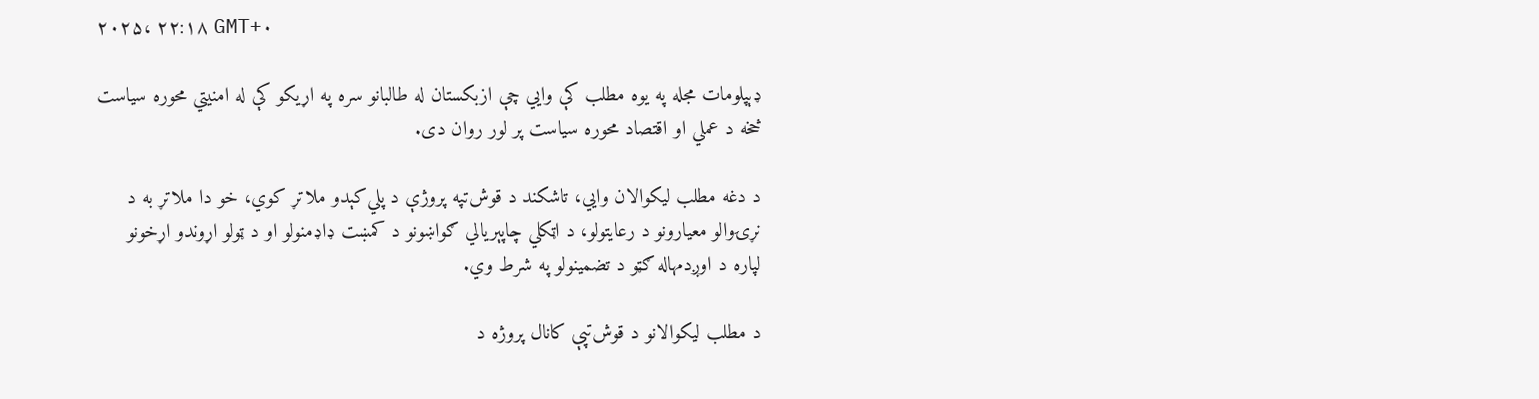۲۰۲۵، ۲۲:۱۸ GMT+۰

ډېپلومات مجله په یوه مطلب کې وايي چې ازبکستان له طالبانو سره په اړیکو کې له امنیتي محوره سیاست څخه د عملي او اقتصاد محوره سیاست پر لور روان دی.

د دغه مطلب لیکوالان وايي، تاشکند د قوش‌تپه پروژې د پلي‌کېدو ملاتړ کوي، خو دا ملاتړ به د نړۍوالو معیارونو د رعایتولو، د اټکلي چاپېریالي ګواښونو د کمښت ډاډمنولو او د ټولو اړوندو اړخونو لپاره د اوږدمهاله ګټو د تضمینولو په شرط وي.

د مطلب لیکوالانو د قوش‌تپې کانال پروژه د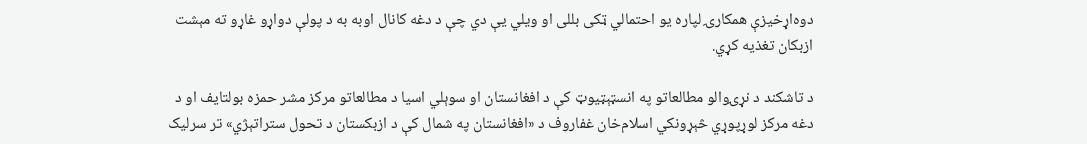دوه‌اړخیزې همکارۍ لپاره یو احتمالي ټکی بللی او ویلي یې دي چې د دغه کانال اوبه به د پولې دواړو غاړو ته مېشت ازبکان تغذیه کړي.

د تاشکند د نړۍوالو مطالعاتو په انسټېټیوټ کې د افغانستان او سوېلي اسیا د مطالعاتو مرکز مشر حمزه بولتایف او د دغه مرکز لوړپوړي څېړونکي اسلام‌خان غفاروف د «افغانستان په شمال کې د ازبکستان د تحول ستراتېژي» تر سرلیک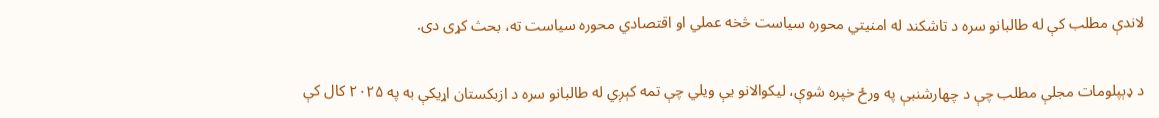لاندې مطلب کې له طالبانو سره د تاشکند له امنیتي محوره سیاست څخه عملي او اقتصادي محوره سیاست ته، بحث کړی دی.

د ډېپلومات مجلې مطلب چې د چهارشنبې په ورځ خپره شوې، لیکوالانو یې ویلي چې تمه کېږي له طالبانو سره د ازبکستان اړیکې به په ۲۰۲۵ کال کې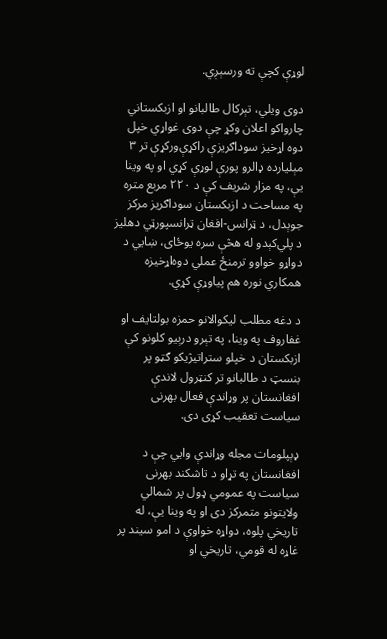لوړې کچې ته ورسېږي.

دوی ویلي، تېرکال طالبانو او ازبکستاني چارواکو اعلان وکړ چې دوی غواړي خپل دوه اړخیز سوداګریزې راکړې‌ورکړې تر ۳ مېلیارده ډالرو پورې لوړې کړي او په وینا یې، په مزار شریف کې د ۲۲۰ مربع متره په مساحت د ازبکستان سوداګریز مرکز جوېدل، د ټرانس-افغان ټرانسپورټي دهلیز د پلي‌کېدو له هڅې سره یوځای، ښايي د دواړو خواوو ترمنځ عملي دوه‌اړخیزه همکاري نوره هم پیاوړې کړي.

د دغه مطلب لیکوالانو حمزه بولتایف او غفاروف په وینا، په تېرو درېیو کلونو کې ازبکستان د خپلو ستراتیژیکو ګټو پر بنسټ د طالبانو تر کنټرول لاندې افغانستان پر وړاندې فعال بهرنی سیاست تعقیب کړی دی.

ډېپلومات مجله وړاندې وايي چې د افغانستان په تړاو د تاشکند بهرنی سیاست په عمومي ډول پر شمالي ولایتونو متمرکز دی او په وینا یې، له تاریخي پلوه، دواړه خواوې د امو سیند پر غاړه له قومي، تاریخي او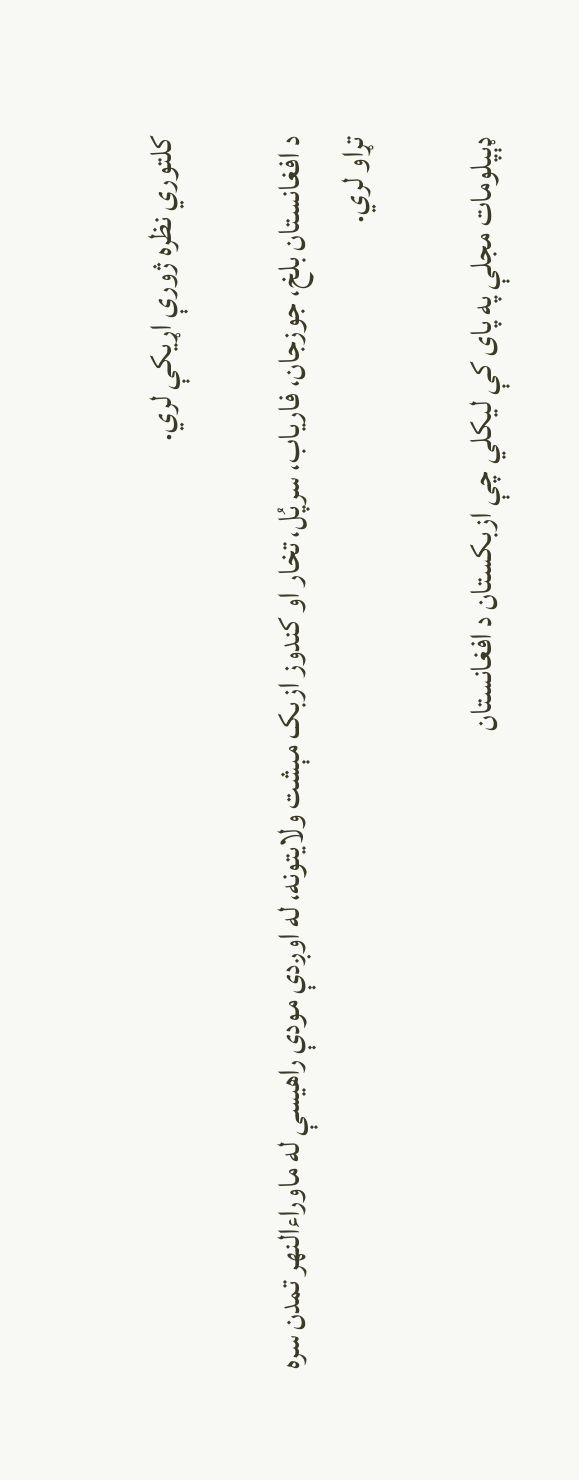کلتوري نظره ژورې اړیکې لري.

د افغانستان بلخ، جوزجان، فاریاب، سرپُل، تخار او کندوز ازبک مېشت ولایتونه، له اوږدې مودې راهیسې له ماوراءالنهر تمدن سره تړاو لري.

ډېپلومات مجلې په پای کې لیکلي چې ازبکستان د افغانستان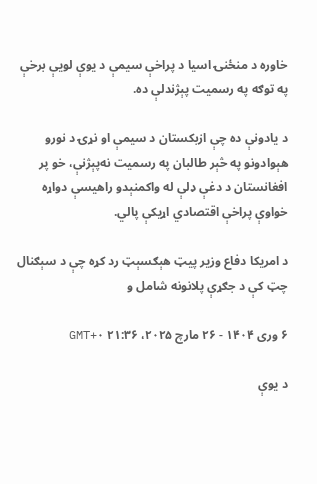خاوره د منځنۍ اسیا د پراخې سیمې د یوې لویې برخې په توګه په رسمیت پېژندلې ده.

د یادونې ده چې ازبکستان د سیمې او نړۍ د نورو هېوادونو په څېر طالبان په رسمیت نه‌پېژنې، خو پر افغانستان د دغې ډلې له واکمنېدو راهیسې دواړه خواوې پراخې اقتصادي اړیکې پالي.

د امریکا دفاع وزیر پیټ هېګسېټ رد کړه چې د سېګنال چټ کې د جګړې پلانونه شامل و

۶ وری ۱۴۰۴ - ۲۶ مارچ ۲۰۲۵، ۲۱:۳۶ GMT+۰

د یوې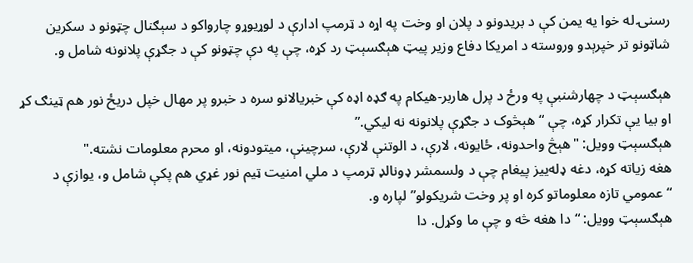رسنۍ له خوا يه یمن کې د بریدونو د پلان او وخت په اړه د ټرمپ ادارې د لوړيوړو چارواکو د سېګنال چټونو د سکرین شاټونو تر خپرېدو وروسته د امریکا دفاع وزیر پیټ هېګسېټ رد کړه، چې په دې چټونو کې د جګړې پلانونه شامل و.

هېګسېټ د چهارشنبې په ورځ د پرل هاربر-هیکام په ګډه اډه کې خبریالانو سره د خبرو پر مهال خپل دریځ نور هم ټینګ کړ او بیا یې تکرار کړه، چې “هېڅوک د جګړې پلانونه نه لیکي.”
هېګسېټ وویل: "هېڅ واحدونه، ځایونه، لارې، د الوتنې لارې، سرچینې، میتودونه، او محرم معلومات نشته."
هغه زیاته کړه، دغه ډله‌ییز پیغام چې د ولسمشر ډونالډ ټرمپ د ملي امنیت ټیم نور غړي هم پکې شامل و، یوازې د “عمومي تازه معلوماتو کره او پر وخت شریکولو” لپاره و.
هېګسېټ وویل: “دا هغه څه و چې ما وکړل. دا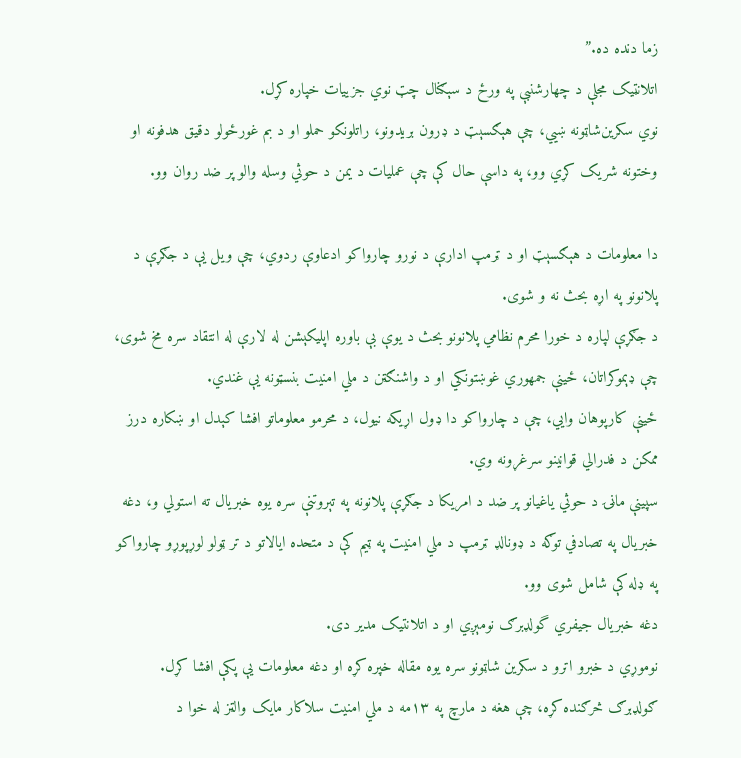زما دنده ده.”
اتلانټیک مجلې د چهارشنبې په ورځ د سېګنال چټ نوي جزییات خپاره کړل.
نوي سکرین‌شاټونه ښيي، چې هېګسېټ د ډرون بریدونو، راتلونکو حملو او د بم غورځولو دقیق هدفونه او وختونه شریک کړي وو، په داسې حال کې چې عملیات د یمن د حوثي وسله والو پر ضد روان وو.

دا معلومات د هېګسېټ او د ټرمپ ادارې د نورو چارواکو ادعاوې ردوي، چې ویل یې د جګړې د پلانونو په اړه بحث نه و شوی.
د جګړې لپاره د خورا محرم نظامي پلانونو بحث د یوې بې باوره اپلیکېشن له لارې له انتقاد سره مخ شوی، چې ډېموکراتان، ځینې جمهوري غوښتونکي او د واشنګټن د ملي امنیت بنسټونه یې غندي.
ځینې کارپوهان وايي، چې د چارواکو دا ډول اړیکه نیول، د محرمو معلوماتو افشا کېدل او ښکاره درز ممکن د فدرالي قوانینو سرغړونه وي.
سپینې ماڼۍ د حوثي یاغیانو پر ضد د امریکا د جګړې پلانونه په تېروتنې سره یوه خبریال ته استولي و، دغه خبریال په تصادفي توګه د ډونالډ ټرمپ د ملي امنیت په ټیم کې د متحده ایالاتو د تر ټولو لوړپوړو چارواکو په ډله کې شامل شوی وو.
دغه خبریال جیفري گولډبرګ نومېږي او د اتلانتیک مدیر دی.
نوموړي د خبرو اترو د سکرین شاټونو سره یوه مقاله خپره کړه او دغه معلومات یې پکې افشا کړل.
ګولډبرګ څرګنده کړه، چې هغه د مارچ په ۱۳مه د ملي امنیت سلاکار مایک والټز له خوا د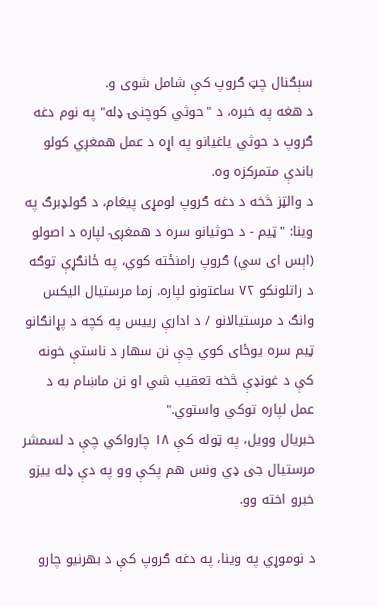سېګنال چټ ګروپ کې شامل شوی و.
د هغه په خبره، د "حوثي کوچنۍ ډله" په نوم دغه ګروپ د حوثي یاغیانو په اړه د عمل همغږي کولو باندې متمرکزه وه.
د والټز څخه د دغه ګروپ لومړی پیغام، د ګولډبرګ په وینا: "ټیم - د حوثیانو سره د همغږۍ لپاره د اصولو (اېس ای سي) ګروپ رامنځته کوي، په ځانګړې توګه د راتلونکو ۷۲ ساعتونو لپاره. زما مرستیال الیکس وانګ د مرستیالانو / د ادارې رییس په کچه د پړانګانو ټیم سره یوځای کوي چې نن سهار د ناستې خونه کې د غونډې څخه تعقیب شي او نن ماښام به د عمل لپاره توکي واستوي."
خبریال وویل، په ټوله کې ۱۸ چارواکي چې د لسمشر مرستیال جی ډي ونس هم پکې وو په دې ډله ییزو خبرو اخته وو.

د نوموړي په وینا، په دغه ګروپ کې د بهرنیو چارو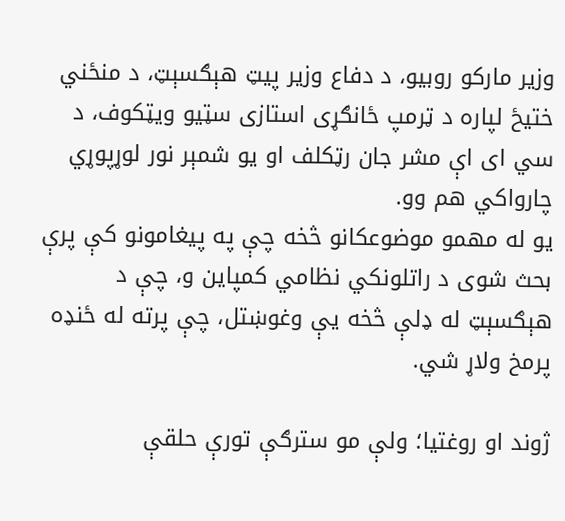وزیر مارکو روبیو، د دفاع وزیر پیټ هېګسېټ، د منځني ختیځ لپاره د ټرمپ ځانګړی استازی سټیو ویټکوف، د سي ای اې مشر جان رټکلف او یو شمېر نور لوړپوړي چارواکي هم وو.
یو له مهمو موضوعکانو څخه چې په پیغامونو کې پرې بحث شوی د راتلونکي نظامي کمپاین و، چې د هېګسېټ له ډلې څخه یې وغوښتل، چې پرته له ځنډه پرمخ ولاړ شي.

ژوند او روغتیا؛ ولې مو سترګې تورې حلقې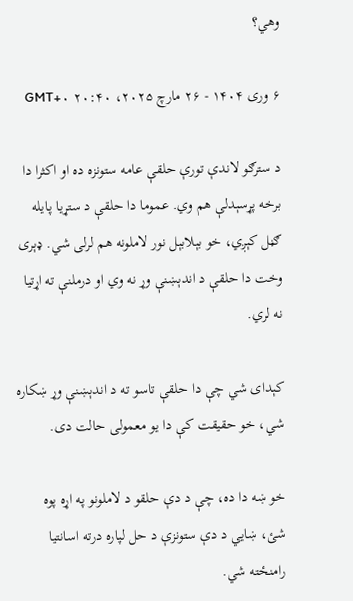وهي؟

۶ وری ۱۴۰۴ - ۲۶ مارچ ۲۰۲۵، ۲۰:۴۰ GMT+۰

د سترګو لاندې تورې حلقې عامه ستونزه ده او اکثرا دا برخه پړسېدلې هم وي. عموما دا حلقې د ستړیا پایله ګڼل کېږي، خو بېلابېل نور لاملونه هم لرلی شي. ډېری وخت دا حلقې د اندېښنې وړ نه وي او درملنې ته اړتیا نه لري.

کېدای شي چې دا حلقې تاسو ته د اندېښنې وړ ښکاره شي، خو حقیقت کې دا یو معمولی حالت دی.

خو ښه دا ده، چې د دې حلقو د لاملونو په اړه پوه شئ، ښایي د دې ستونزې د حل لپاره درته اسانتیا رامنځته شي.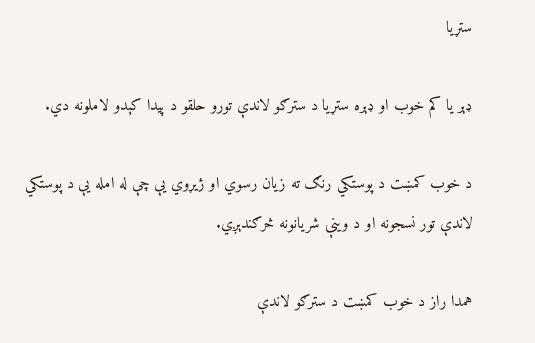ستړیا

ډېر یا کم خوب او ډېره ستړیا د سترګو لاندې تورو حلقو د پیدا کېدو لاملونه دي.

د خوب کمښت د پوستکي رنګ ته زیان رسوي او ژیړوي یې چې له امله یې د پوستکي لاندې تور نسجونه او د وینې شریانونه څرګندېږي.

همدا راز د خوب کمښت د سترګو لاندې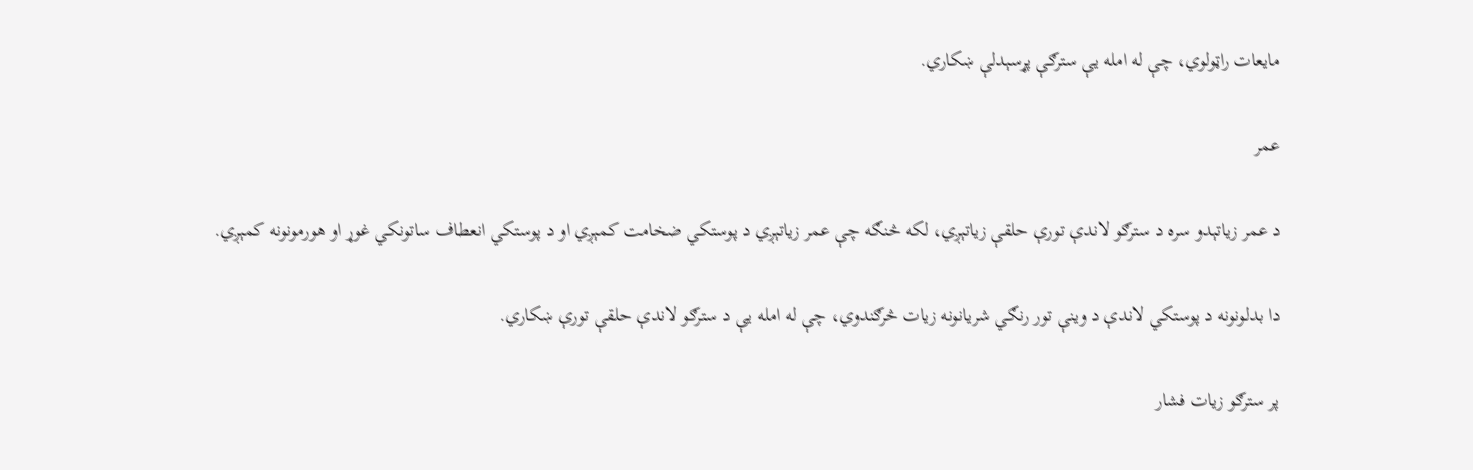مایعات راټولوي، چې له امله یې سترګې پړسېدلې ښکاري.

عمر

د عمر زیاتېدو سره د سترګو لاندې تورې حلقې زیاتېږي، لکه څنګه چې عمر زیاتېږي د پوستکي ضخامت کمېږي او د پوستکي انعطاف ساتونکي غوړ او هورمونونه کمېږي.

دا بدلونونه د پوستکي لاندې د وینې تور رنګي شریانونه زیات څرګندوي، چې له امله یې د سترګو لاندې حلقې تورې ښکاري.

پر سترګو زیات فشار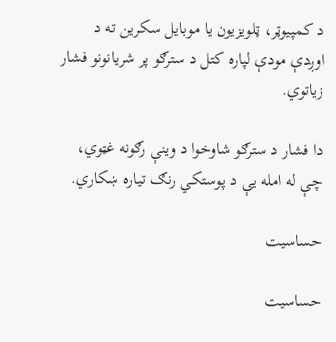د کمپیوټر، ټلویزیون یا موبایل سکرین ته د اوږدې مودې لپاره کتل د سترګو پر شریانونو فشار زیاتوي.

دا فشار د سترګو شاوخوا د وینې رګونه غټوي، چې له امله یې د پوستکي رنګ تیاره ښکاري.

حساسیت

حساسیت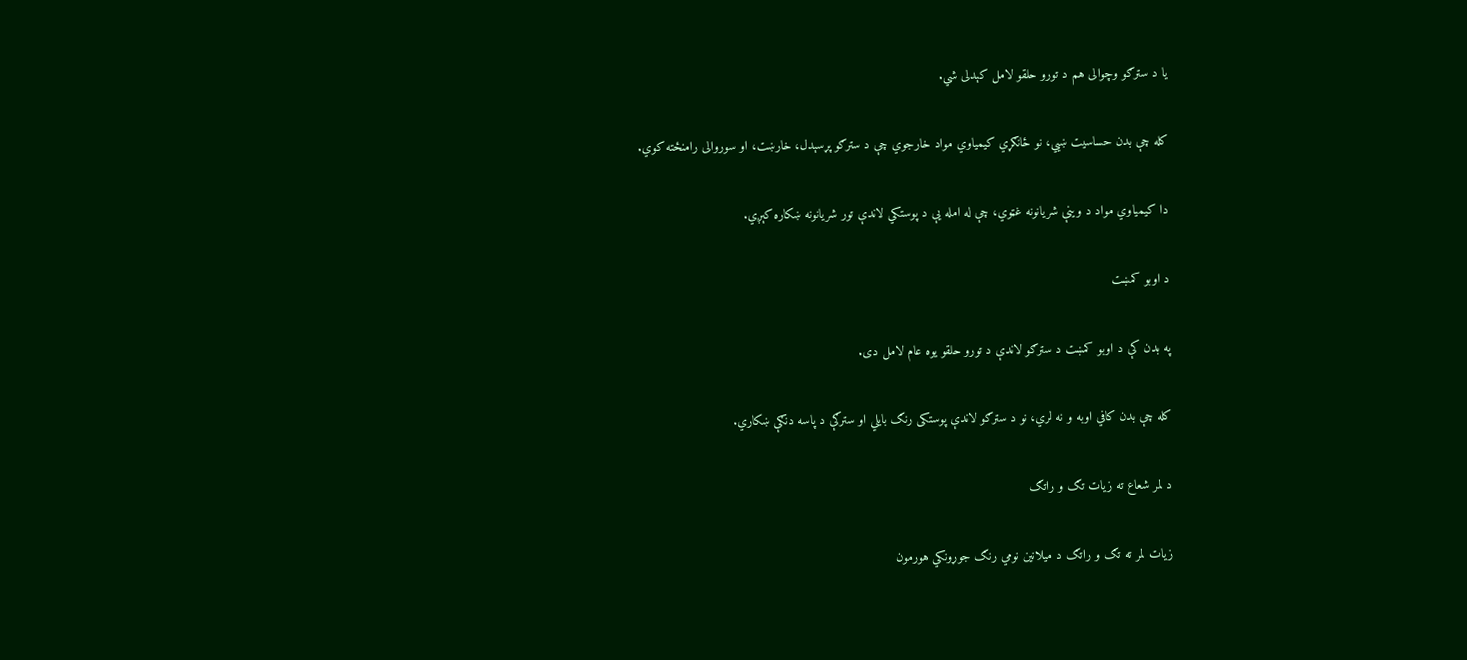یا د سترګو وچوالی هم د تورو حلقو لامل کېدلی شي.

کله چې بدن حساسیت ښيي، نو ځانګړي کیمیاوي مواد خارجوي چې د سترګو پړسېدل، خارښت، او سوروالی رامنځته کوي.

دا کیمیاوي مواد د وینې شریانونه غټوي، چې له امله یې د پوستکي لاندې تور شریانونه ښکاره کېږي.

د اوبو کمښت

په بدن کې د اوبو کمښت د سترګو لاندې د تورو حلقو یوه عام لامل دی.

کله چې بدن کافي اوبه و نه لري، نو د سترګو لاندې پوستکی رنګ بایلي او سترګې د پاسه دنګې ښکاري.

د لمر شعاع ته زیات تګ و راتګ

زیات لمر ته تګ و راتګ د میلانین نومي رنګ جوړونکي هورمون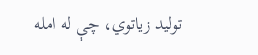تولید زیاتوي، چې له امله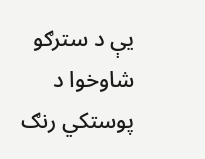یې د سترګو شاوخوا د پوستکي رنګ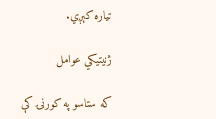تیاره کېږي.

ژنیتیکي عوامل

که ستاسو په کورنۍ کې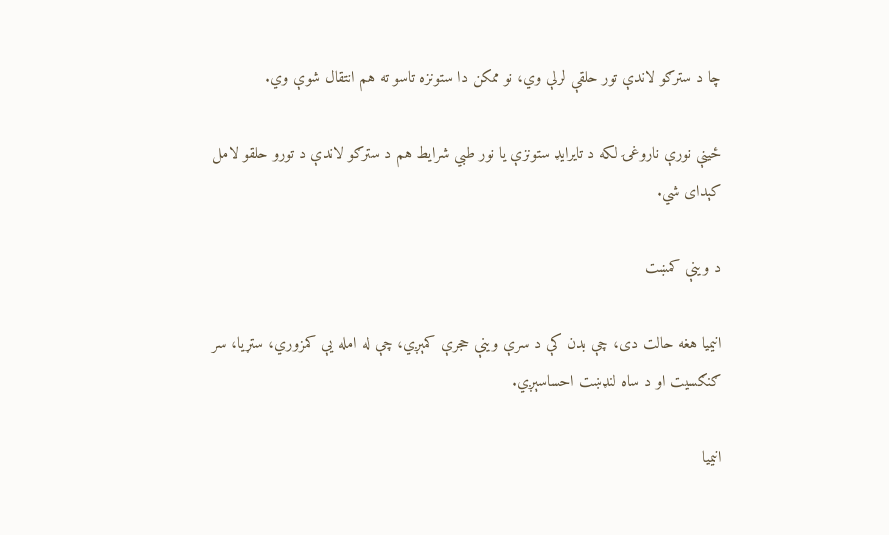چا د سترګو لاندې تور حلقې لرلې وي، نو ممکن دا ستونزه تاسو ته هم انتقال شوې وي.

ځینې نورې ناروغۍ لکه د تایرایډ ستونزې یا نور طبي شرایط هم د سترګو لاندې د تورو حلقو لامل کېدای شي.

د وینې کمښت

انیمیا هغه حالت دی، چې بدن کې د سرې وینې حجرې کمېږي، چې له امله یې کمزوري، ستړیا، سر ګنګسیت او د ساه لنډښت احساسېږي.

انیمیا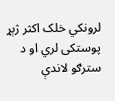لرونکي خلک اکثر ژېړ پوستکی لري او د سترګو لاندې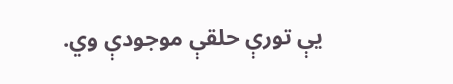یې تورې حلقې موجودې وي.